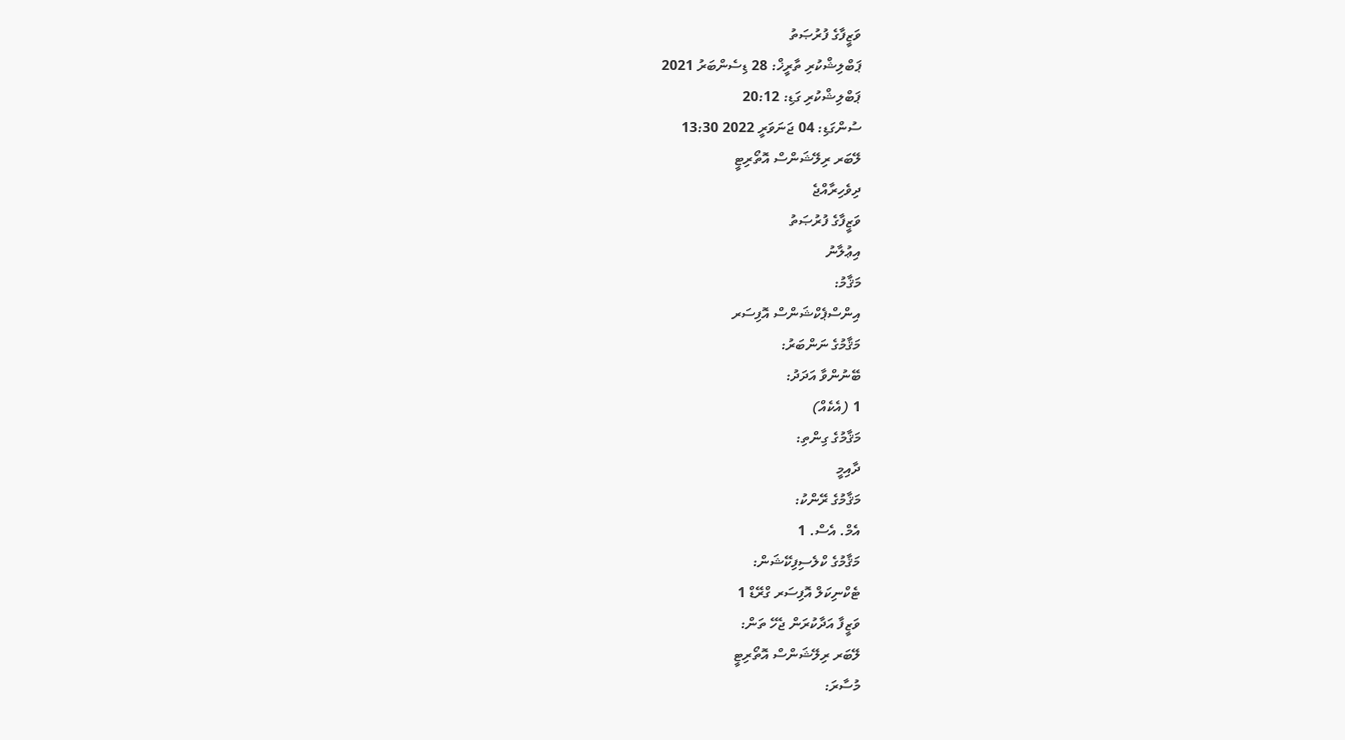ވަޒީފާގެ ފުރުޞަތު
ޕަބްލިޝްކުރި ތާރީޚް: 28 ޑިސެންބަރު 2021
ޕަބްލިޝްކުރި ގަޑި: 20:12
ސުންގަޑި: 04 ޖަނަވަރީ 2022 13:30
ލޭބަރ ރިލޭޝަންސް އޮތޯރިޓީ
ދިވެހިރާއްޖެ
ވަޒީފާގެ ފުރުޞަތު
އިޢުލާނު
މަޤާމު:
އިންސްޕެކްޝަންސް އޮފިސަރ
މަޤާމުގެ ނަންބަރު:
ބޭނުންވާ އަދަދު:
1 (އެކެއް)
މަޤާމުގެ ގިންތި:
ދާއިމީ
މަޤާމުގެ ރޭންކު:
އެމް. އެސް. 1
މަޤާމުގެ ކްލެސިފިކޭޝަން:
ޓެކްނިކަލް އޮފިސަރ ގްރޭޑް 1
ވަޒީފާ އަދާކުރަން ޖެހޭ ތަން:
ލޭބަރ ރިލޭޝަންސް އޮތޯރިޓީ
މުސާރަ: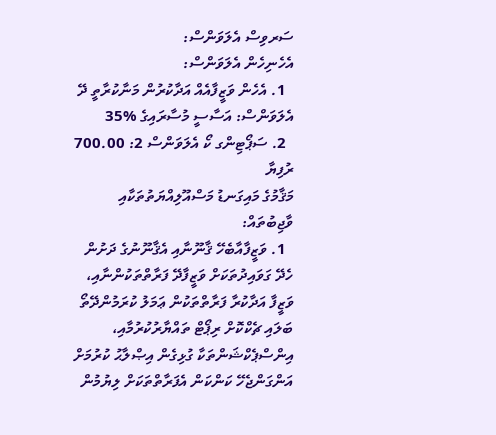ސަރވިސް އެލަވަންސް:
އެހެނިހެން އެލަވަންސް:
  1. އެހެން ވަޒީފާއެއް އަދާކުރުން މަނާކުރާތީ ދޭ އެލަވަންސް: އަސާސީ މުސާރައިގެ %35
  2. ސަޕޯޓިންގ ކޯ އެލަވަންސް 2: 700.00 ރުފިޔާ
މަޤާމުގެ މައިގަނޑު މަސްއޫލިއްޔަތުތަކާއި ވާޖިބުތައް:
  1. ވަޒީފާއާބެހޭ ޤާނޫނާއި އެޤާނޫނުގެ ދަށުން ހެދޭ ގަވައިދުތަކަށް ވަޒީފާދޭ ފަރާތްތަކުންނާއި، ވަޒީފާ އަދާކުރާ ފަރާތްތަކުން ޢަމަލު ކުރަމުންދޭތޯ ބަލައި ޗެކްކޮށް ރިޕޯޓް ތައްޔާރުކުރުމާއި، އިންސްޕެކްޝަންތަކާ ގުޅިގެން އިޞްލާޙު ކުރުމަށް އަންގަންޖެހޭ ކަންކަން އެފަރާތްތަކަށް ލިޔުމުން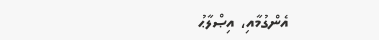އެންގުމާއި، އިޞްލާޙު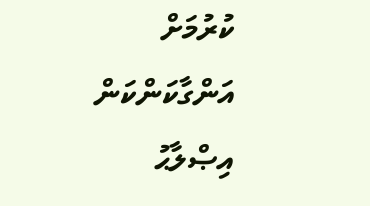ކުރުމަށް އަންގާކަންކަން އިޞްލާޙު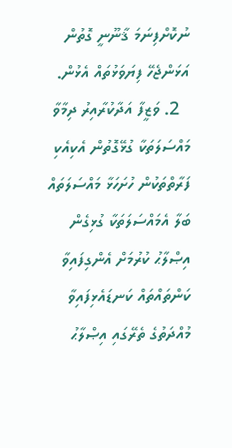ނުކޮށްފިނަމަ ޤާނޫނީ ގޮތުން އަޅަންޖެހޭ ފިޔަވަޅުތައް އެޅުން.
  2. ވަޒީފާ އަދާކުރާއިރު ދިމާވާ މައްސަލަތަކާ ގުޅޭގޮތުން އެކިއެކި ފަރާތްތަކުން ހުށަހަޅާ މައްސަލަތައް ބަލާ އެމައްސަލަތަކާ ގުޅިގެން އިޞްލާޙު ކުރުމަށް އެންގިފައިވާ ކަންތައްތައް ކަނޑައެޅިފައިވާ މުއްދަތުގެ ތެރޭގައި އިޞްލާޙު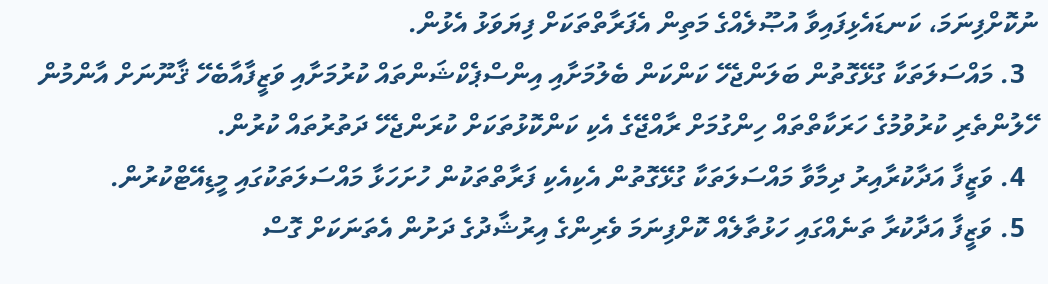ނުކޮށްފިނަމަ، ކަނޑައެޅިފައިވާ އުޞޫލެއްގެ މަތިން އެފަރާތްތަކަށް ފިޔަވަޅު އެޅުން.
  3. މައްސަލަތަކާ ގުޅޭގޮތުން ބަލަންޖެހޭ ކަންކަން ބެލުމަށާއި އިންސްޕެކްޝަންތައް ކުރުމަށާއި ވަޒީފާއާބެހޭ ޤާނޫނަށް އާންމުން ހޭލުންތެރި ކުރުވުމުގެ ހަރަކާތްތައް ހިންގުމަށް ރާއްޖޭގެ އެކި ކަންކޮޅުތަކަށް ކުރަންޖެހޭ ދަތުރުތައް ކުރުން.
  4. ވަޒީފާ އަދާކުރާއިރު ދިމާވާ މައްސަލަތަކާ ގުޅޭގޮތުން އެކިއެކި ފަރާތްތަކުން ހުށަހަޅާ މައްސަލަތަކުގައި މީޑިއޭޓްކުރުން.
  5. ވަޒީފާ އަދާކުރާ ތަނެއްގައި ހަޅުތާލެއް ކޮށްފިނަމަ ވެރިންގެ އިރުޝާދުގެ ދަށުން އެތަނަކަށް ގޮސް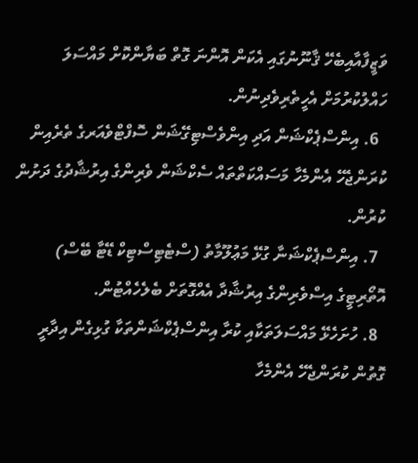ވަޒީފާއާއިބެހޭ ޤާނޫނުގައި އެކަން އޮންނަ ގޮތް ބަޔާންކޮށް މައްސަލަ ހައްލުކުރުމަށް އެހީތެރިވެދިނުން.
  6. އިންސްޕެކްޝަން އަދި އިންވެސްޓިގޭޝަން ސޮފްޓްވެއަރގެ ތެރެއިން ކުރަންޖެހޭ އެންމެހާ މަސައްކަތްތައް ސެކްޝަން ވެރިންގެ އިރުޝާދުގެ ދަށުން ކުރުން.
  7. އިންސްޕެކްޝަނާ ގުޅޭ މަޢުލޫމާތު (ސްޓެޓިސްޓިކް ޑޭޓާ ބޭސް) އޮތޯރިޓީގެ އިސްވެރިންގެ އިރުޝާދާ އެއްގޮތަށް ބެލެހެއްޓުން.
  8. ހުށަހެޅޭ މައްސަލަތަކާއި ކުރާ އިންސްޕެކްޝަންތަކާ ގުޅިގެން އިދާރީ ގޮތުން ކުރަންޖެހޭ އެންމެހާ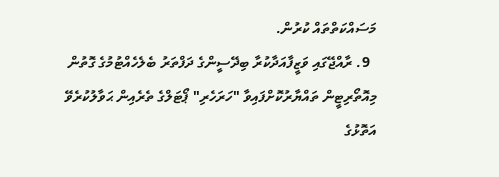މަސައްކަތްތައް ކުރުން.
  9. ރާއްޖޭގައި ވަޒީފާއަދާކުރާ ބިދޭސީންގެ ދަފްތަރު ބެލެހެއްޓުމުގެ ގޮތުން މިއޮތޯރިޓީން ތައްޔާރުކޮށްފައިވާ "ހަރަހެރި" ޕޯޓަލްގެ ތެރެއިން ޙަވާލުކުރެވޭ އަތޮޅުގެ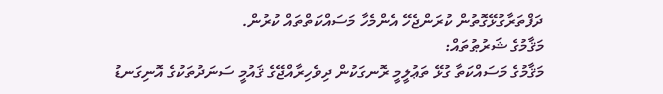ދަފްތަރާގުޅޭގޮތުން ކުރަންޖެހޭ އެންމެހާ މަސައްކަތްތައް ކުރުން.
މަޤާމުގެ ޝަރުޠުތައް:
މަޤާމުގެ މަސައްކަތާ ގުޅޭ ތަޢުލީމީ ރޮނގަކުން ދިވެހިރާއްޖޭގެ ޤައުމީ ސަނަދުތަކުގެ އޮނިގަނޑު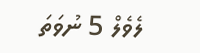ލެވެލް 5 ނުވަތަ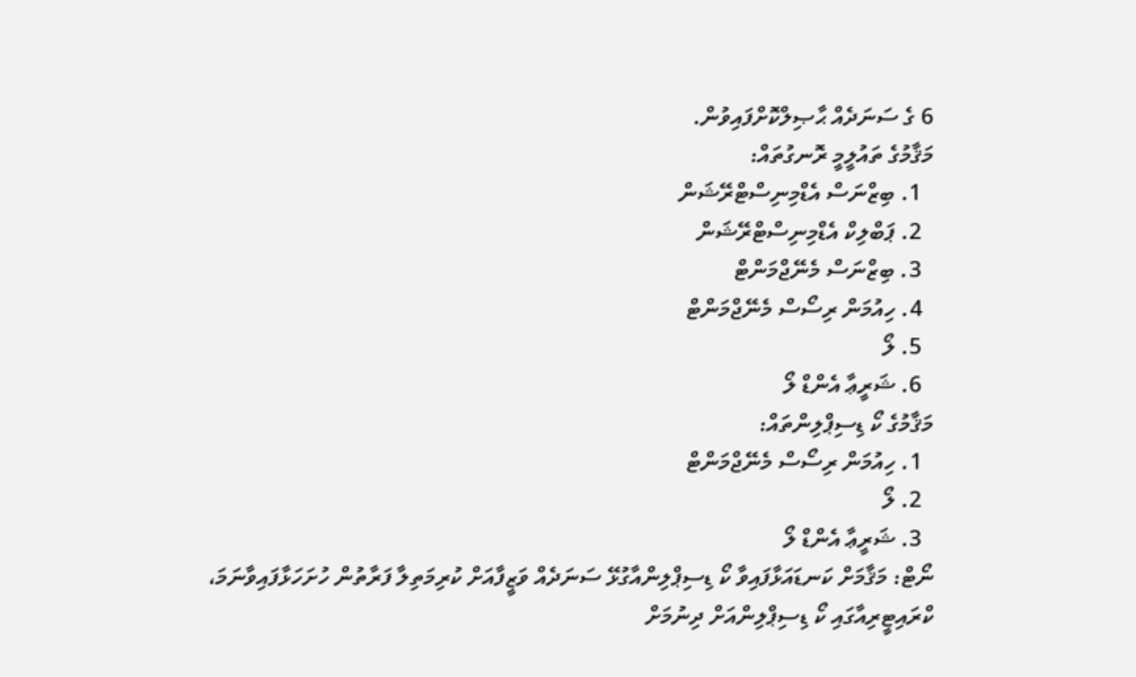6 ގެ ސަނަދެއް ޙާޞިލްކޮށްފައިވުން.
މަޤާމުގެ ތައުލީމީ ރޮނގުތައް:
  1. ބިޒްނަސް އެޑްމިނިސްޓްރޭޝަން
  2. ޕަބްލިކް އެޑްމިނިސްޓްރޭޝަން
  3. ބިޒްނަސް މެނޭޖްމަންޓް
  4. ހިއުމަން ރިސޯސް މެނޭޖްމަންޓް
  5. ލޯ
  6. ޝަރީޢާ އެންޑް ލޯ
މަޤާމުގެ ކޯ ޑިސިޕްލިންތައް:
  1. ހިއުމަން ރިސޯސް މެނޭޖްމަންޓް
  2. ލޯ
  3. ޝަރީޢާ އެންޑް ލޯ
ނޯޓް: މަޤާމަށް ކަނޑައަޅާފައިވާ ކޯ ޑިސިޕްލިންއާގުޅޭ ސަނަދެއް ވަޒީފާއަށް ކުރިމަތިލާ ފަރާތުން ހުށަހަޅާފައިވާނަމަ، ކްރައިޓީރިއާގައި ކޯ ޑިސިޕްލިންއަށް ދިނުމަށް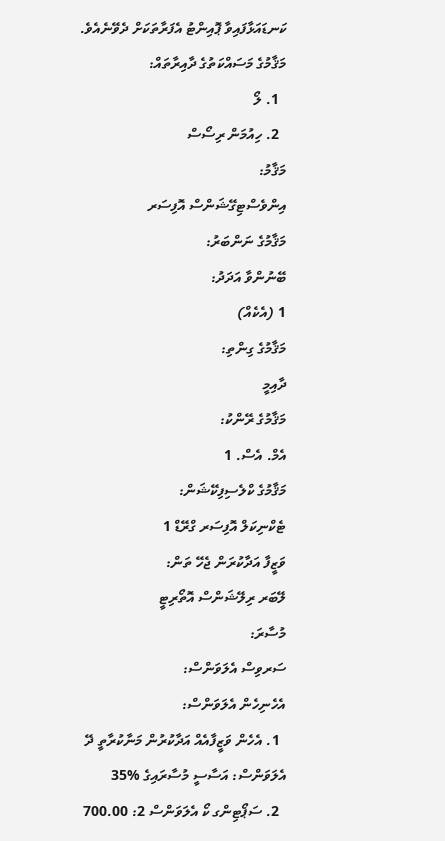ކަނޑައަޅާފައިވާ ޕޮއިންޓު އެފަރާތަކަށް ދެވޭނެއެވެ.
މަޤާމުގެ މަސައްކަތުގެ ދާއިރާތައް:
  1. ލޯ
  2. ހިއުމަން ރިސޯސް
މަޤާމު:
އިންވެސްޓިގޭޝަންސް އޮފިސަރ
މަޤާމުގެ ނަންބަރު:
ބޭނުންވާ އަދަދު:
1 (އެކެއް)
މަޤާމުގެ ގިންތި:
ދާއިމީ
މަޤާމުގެ ރޭންކު:
އެމް. އެސް. 1
މަޤާމުގެ ކްލެސިފިކޭޝަން:
ޓެކްނިކަލް އޮފިސަރ ގްރޭޑް 1
ވަޒީފާ އަދާކުރަން ޖެހޭ ތަން:
ލޭބަރ ރިލޭޝަންސް އޮތޯރިޓީ
މުސާރަ:
ސަރވިސް އެލަވަންސް:
އެހެނިހެން އެލަވަންސް:
  1. އެހެން ވަޒީފާއެއް އަދާކުރުން މަނާކުރާތީ ދޭ އެލަވަންސް: އަސާސީ މުސާރައިގެ %35
  2. ސަޕޯޓިންގ ކޯ އެލަވަންސް 2: 700.00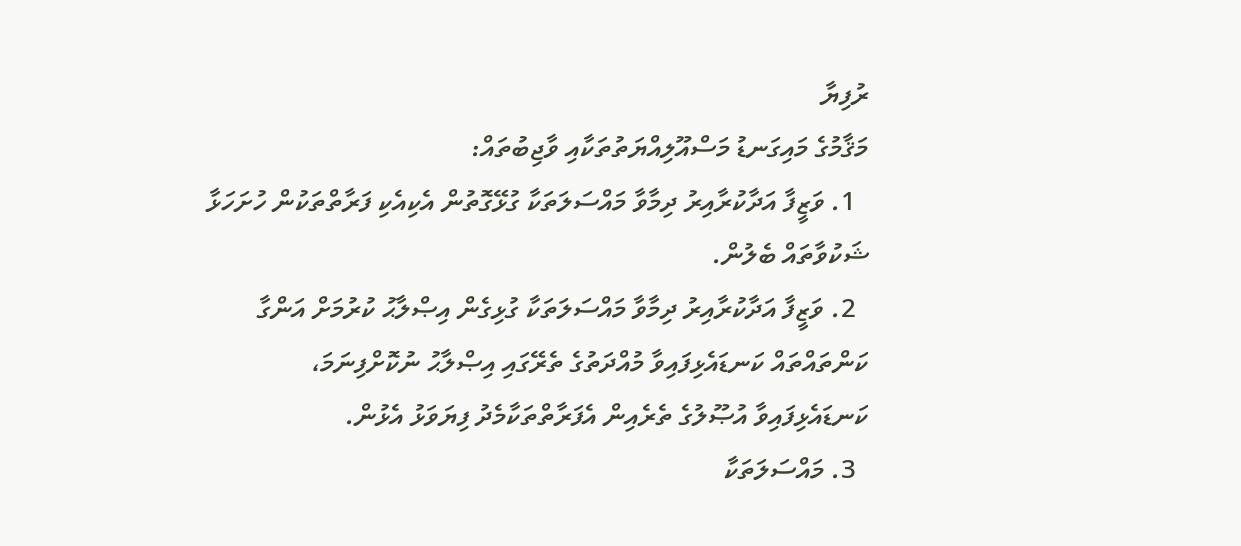ރުފިޔާ
މަޤާމުގެ މައިގަނޑު މަސްއޫލިއްޔަތުތަކާއި ވާޖިބުތައް:
  1. ވަޒީފާ އަދާކުރާއިރު ދިމާވާ މައްސަލަތަކާ ގުޅޭގޮތުން އެކިއެކި ފަރާތްތަކުން ހުށަހަޅާ ޝަކުވާތައް ބެލުން.
  2. ވަޒީފާ އަދާކުރާއިރު ދިމާވާ މައްސަލަތަކާ ގުޅިގެން އިޞްލާޙު ކުރުމަށް އަންގާ ކަންތައްތައް ކަނޑައެޅިފައިވާ މުއްދަތުގެ ތެރޭގައި އިޞްލާޙު ނުކޮށްފިނަމަ، ކަނޑައެޅިފައިވާ އުޞޫލުގެ ތެރެއިން އެފަރާތްތަކާމެދު ފިޔަވަޅު އެޅުން.
  3. މައްސަލަތަކާ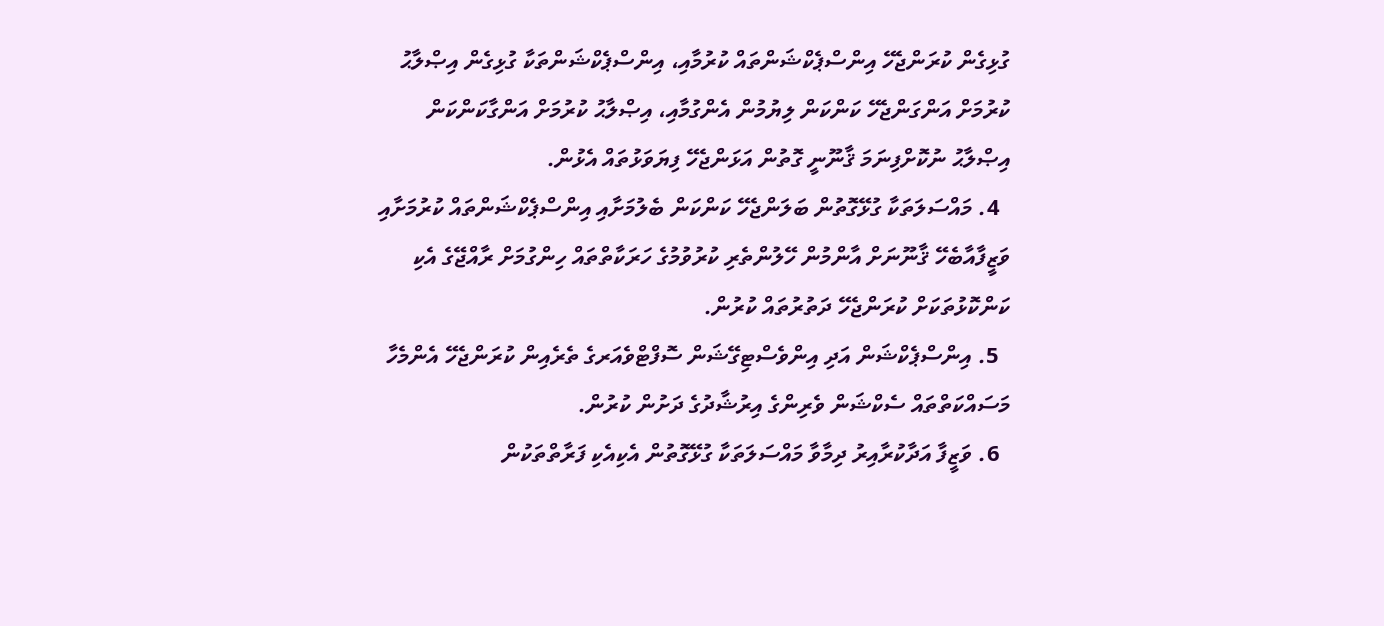ގުޅިގެން ކުރަންޖެހޭ އިންސްޕެކްޝަންތައް ކުރުމާއި، އިންސްޕެކްޝަންތަކާ ގުޅިގެން އިޞްލާޙު ކުރުމަށް އަންގަންޖެހޭ ކަންކަން ލިޔުމުން އެންގުމާއި، އިޞްލާޙު ކުރުމަށް އަންގާކަންކަން އިޞްލާޙު ނުކޮށްފިނަމަ ޤާނޫނީ ގޮތުން އަޅަންޖެހޭ ފިޔަވަޅުތައް އެޅުން.
  4. މައްސަލަތަކާ ގުޅޭގޮތުން ބަލަންޖެހޭ ކަންކަން ބެލުމަށާއި އިންސްޕެކްޝަންތައް ކުރުމަށާއި ވަޒީފާއާބެހޭ ޤާނޫނަށް އާންމުން ހޭލުންތެރި ކުރުވުމުގެ ހަރަކާތްތައް ހިންގުމަށް ރާއްޖޭގެ އެކި ކަންކޮޅުތަކަށް ކުރަންޖެހޭ ދަތުރުތައް ކުރުން.
  5. އިންސްޕެކްޝަން އަދި އިންވެސްޓިގޭޝަން ސޮފްޓްވެއަރގެ ތެރެއިން ކުރަންޖެހޭ އެންމެހާ މަސައްކަތްތައް ސެކްޝަން ވެރިންގެ އިރުޝާދުގެ ދަށުން ކުރުން.
  6. ވަޒީފާ އަދާކުރާއިރު ދިމާވާ މައްސަލަތަކާ ގުޅޭގޮތުން އެކިއެކި ފަރާތްތަކުން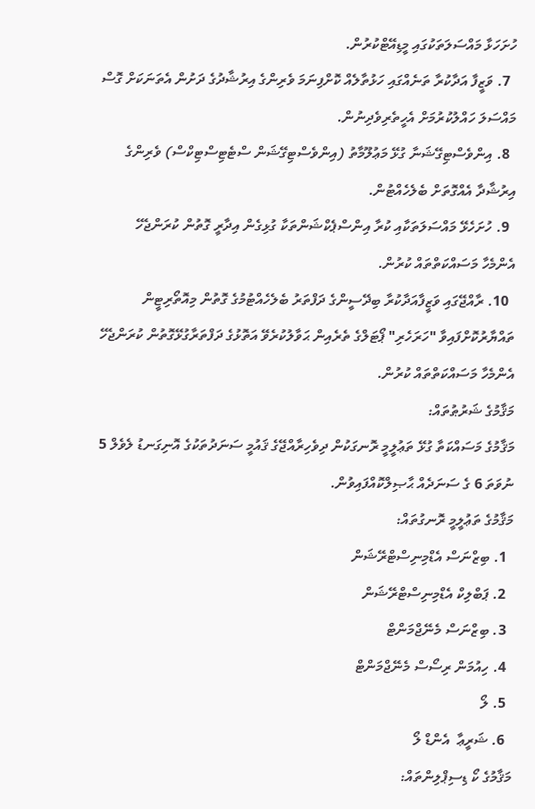ހުށަހަޅާ މައްސަލަތަކުގައި މީޑިއޭޓްކުރުން.
  7. ވަޒީފާ އަދާކުރާ ތަނެއްގައި ހަޅުތާލެއް ކޮށްފިނަމަ ވެރިންގެ އިރުޝާދުގެ ދަށުން އެތަނަކަށް ގޮސް މައްސަލަ ހައްލުކުރުމަށް އެހީތެރިވެދިނުން.
  8. އިންވެސްޓިގޭޝަނާ ގުޅޭ މަޢުލޫމާތު (އިންވެސްޓިގޭޝަން ސްޓެޓިސްޓިކްސް) ވެރިންގެ އިރުޝާދާ އެއްގޮތަށް ބެލެހެއްޓުން.
  9. ހުށަހެޅޭ މައްސަލަތަކާއި ކުރާ އިންސްޕެކްޝަންތަކާ ގުޅިގެން އިދާރީ ގޮތުން ކުރަންޖެހޭ އެންމެހާ މަސައްކަތްތައް ކުރުން.
  10. ރާއްޖޭގައި ވަޒީފާއަދާކުރާ ބިދޭސީންގެ ދަފްތަރު ބެލެހެއްޓުމުގެ ގޮތުން މިއޮތޯރިޓީން ތައްޔާރުކޮށްފައިވާ "ހަރަހެރި" ޕޯޓަލްގެ ތެރެއިން ޙަވާލުކުރެވޭ އަތޮޅުގެ ދަފްތަރާގުޅޭގޮތުން ކުރަންޖެހޭ އެންމެހާ މަސައްކަތްތައް ކުރުން.
މަޤާމުގެ ޝަރުޠުތައް:
މަޤާމުގެ މަސައްކަތާ ގުޅޭ ތަޢުލީމީ ރޮނގަކުން ދިވެހިރާއްޖޭގެ ޤައުމީ ސަނަދުތަކުގެ އޮނިގަނޑު ލެވެލް 5 ނުވަތަ 6 ގެ ސަނަދެއް ޙާޞިލްކޮއްފައިވުން.
މަޤާމުގެ ތަޢުލީމީ ރޮނގުތައް:
  1. ބިޒްނަސް އެޑްމިނިސްޓްރޭޝަން
  2. ޕަބްލިކް އެޑްމިނިސްޓްރޭޝަން
  3. ބިޒްނަސް މެނޭޖްމަންޓް
  4. ހިއުމަން ރިސޯސް މެނޭޖްމަންޓް
  5. ލޯ
  6. ޝަރީޢާ  އެންޑް ލޯ
މަޤާމުގެ ކޯ ޑިސިޕްލިންތައް: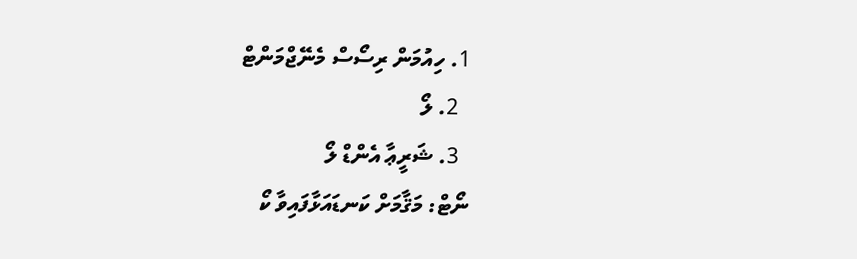1. ހިއުމަން ރިސޯސް މެނޭޖްމަންޓް
  2. ލޯ
  3. ޝަރީޢާ އެންޑް ލޯ
ނޯޓް: މަޤާމަށް ކަނޑައަޅާފައިވާ ކޯ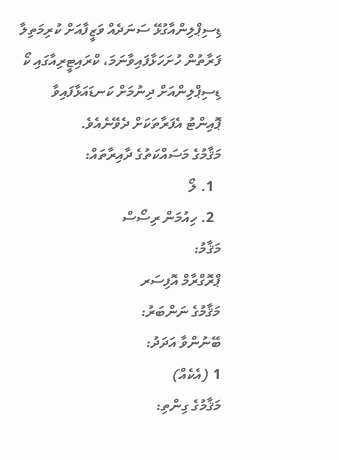ޑިސިޕްލިންއާގުޅޭ ސަނަދެއް ވަޒީފާއަށް ކުރިމަތިލާ ފަރާތުން ހުށަހަޅާފައިވާނަމަ، ކްރައިޓީރިއާގައި ކޯ ޑިސިޕްލިންއަށް ދިނުމަށް ކަނޑައަޅާފައިވާ ޕޮއިންޓު އެފަރާތަކަށް ދެވޭނެއެވެ.
މަޤާމުގެ މަސައްކަތުގެ ދާއިރާތައް:
  1. ލޯ
  2. ހިއުމަން ރިސޯސް
މަޤާމު:
ޕްރޮގްރާމް އޮފިސަރ
މަޤާމުގެ ނަންބަރު:
ބޭނުންވާ އަދަދު:
1 (އެކެއް)
މަޤާމުގެ ގިންތި: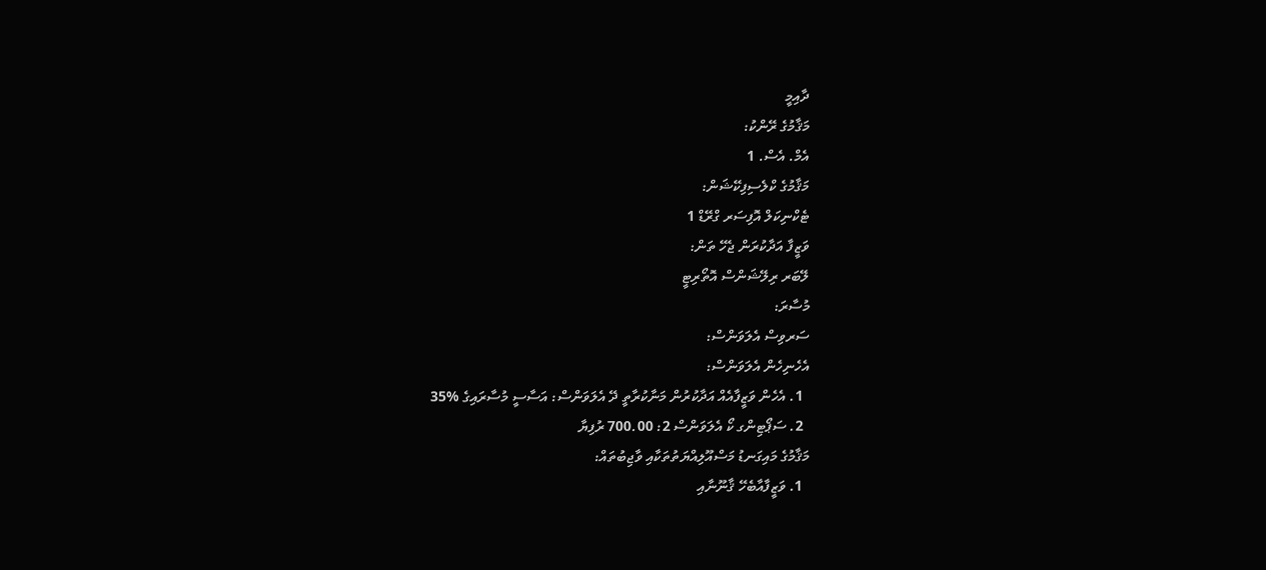ދާއިމީ
މަޤާމުގެ ރޭންކު:
އެމް. އެސް. 1
މަޤާމުގެ ކްލެސިފިކޭޝަން:
ޓެކްނިކަލް އޮފިސަރ ގްރޭޑް 1
ވަޒީފާ އަދާކުރަން ޖެހޭ ތަން:
ލޭބަރ ރިލޭޝަންސް އޮތޯރިޓީ
މުސާރަ:
ސަރވިސް އެލަވަންސް:
އެހެނިހެން އެލަވަންސް:
  1. އެހެން ވަޒީފާއެއް އަދާކުރުން މަނާކުރާތީ ދޭ އެލަވަންސް: އަސާސީ މުސާރައިގެ %35
  2. ސަޕޯޓިންގ ކޯ އެލަވަންސް 2: 700.00 ރުފިޔާ
މަޤާމުގެ މައިގަނޑު މަސްއޫލިއްޔަތުތަކާއި ވާޖިބުތައް:
  1. ވަޒީފާއާބެހޭ ޤާނޫނާއި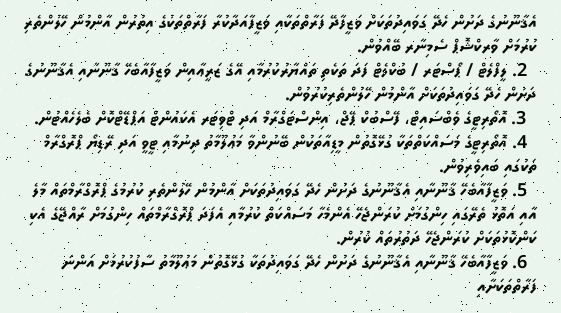އެޤާނޫނުގެ ދަށުން ހެދޭ ގަވައިދުތަކަށް ވަޒީފާދޭ ފަރާތްތަކާއި ވަޒީފާއަދާކުރާ ފަރާތްތަކުގެ އިތުރުން އާންމުން ހޭލުންތެރި ކުރުމަށް ވާރކްޝޮޕް ސެމިނާރ ބޭއްވުން.
  2. ލީފްލެޓް / ޕޯސްޓަރ / ބުކްލެޓް ފަދަ ތަކެތި ތައްޔާރުކުރުމާއި އޭގެ ޒަރީޢާއިން ވަޒީފާއާބެހޭ ޤާނޫނާއި އެޤާނޫނުގެ ދަށުން ހެދޭ ގަވައިދުތަކަށް އާންމުން ހޭލުންތެރިކުރުވުން.
  3. އޮތޯރިޓީގެ ވެބްސައިޓް، ފޭސްބުކް ޕޭޖް، އިންސްޓަގްރާމް އަދި ޓްވިޓަރ އެކައުންޓް އަޕްޑޭޓްކޮށް ބެލެހެއްޓުން.
  4. އޮތޯރިޓީގެ މަސައްކަތްތަކާ ގުޅޭގޮތުން މީޑިއާތަކުން ބޭނުންވާ މަޢުލޫމާތު ދިނުމާއި ޓީވީ އަދި ރޭޑިޔޯ ޕްރޮގްރާމް ތަކުގައި ބައިވެރިވުން.
  5. ވަޒީފާއާބެހޭ ޤާނޫނާއި އެޤާނޫނުގެ ދަށުން ހެދޭ ގަވައިދުތަކަށް އާންމުން ހޭލުންތެރި ކުރުމުގެ ޕްރޮގްރާމްތައް މާލެ އާއި އަތޮޅު ތެރޭގައި ހިންގުމަށް ކުރަންޖެހޭ އެންމެހާ މަސައްކަތް ކުރުމާއި އެފަދަ ޕްރޮގްރާމްތައް ހިންގުމަށް ރާއްޖޭގެ އެކި ކަންކޮޅުތަކަށް ކުރަންޖެހޭ ދަތުރުތައް ކުރުން.
  6. ވަޒީފާއާބެހޭ ޤާނޫނާއި އެޤާނޫނުގެ ދަށުން ހެދޭ ގަވައިދުތަކާ ގުޅޭގޮތުން މަޢުލޫމާތު ސާފުކުރުމަށް އަންނަ ފަރާތްތަކަށާއި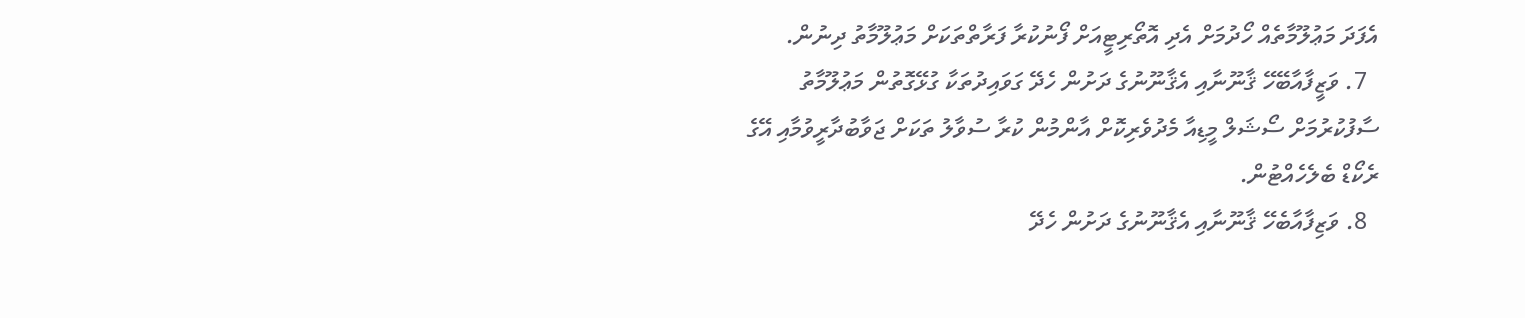އެފަދަ މަޢުލޫމާތެއް ހޯދުމަށް އެދި އޮތޯރިޓީއަށް ފޯނުކުރާ ފަރާތްތަކަށް މަޢުލޫމާތު ދިނުން.
  7. ވަޒީފާއާބޭހޭ ޤާނޫނާއި އެޤާނޫނުގެ ދަށުން ހެދޭ ގަވައިދުތަކާ ގުޅޭގޮތުން މަޢުލޫމާތު ސާފުކުރުމަށް ސޯޝަލް މީޑިއާ މެދުވެރިކޮށް އާންމުން ކުރާ ސުވާލު ތަކަށް ޖަވާބުދާރީވުމާއި އޭގެ ރެކޯޑް ބެލެހެއްޓުން.
  8. ވަޒިފާއާބެހޭ ޤާނޫނާއި އެޤާނޫނުގެ ދަށުން ހެދޭ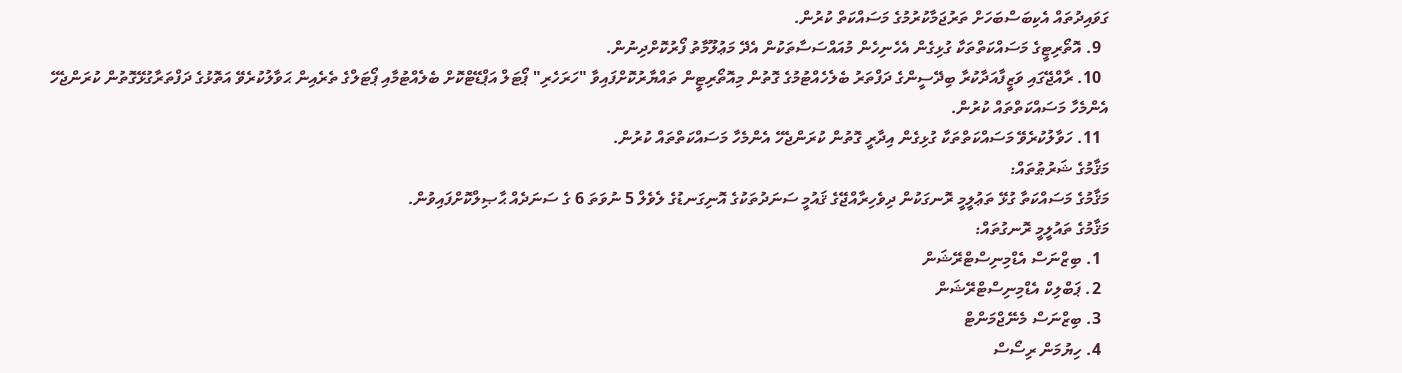ގަވައިދުތައް އެކިބަސްބަހަށް ތަރުޖަމާކުރުމުގެ މަސައްކަތް ކުރުން.
  9. އޮތޯރިޓީގެ މަސައްކަތްތަކާ ގުޅިގެން އެހެނިހެން މުއައްސަސާތަކުން އެދޭ މަޢުލޫމާތު ފޯރުކޮށްދިނުން.
  10. ރާއްޖޭގައި ވަޒީފާއަދާކުރާ ބިދޭސީންގެ ދަފްތަރު ބެލެހެއްޓުމުގެ ގޮތުން މިއޮތޯރިޓީން ތައްޔާރުކޮށްފައިވާ "ހަރަހެރި" ޕޯޓަލް އަޕްޑޭޓްކޮށް ބެލެއްޓުމާއި ޕޯޓަލްގެ ތެރެއިން ޙަވާލުކުރެވޭ އަތޮޅުގެ ދަފްތަރާގުޅޭގޮތުން ކުރަންޖެހޭ އެންމެހާ މަސައްކަތްތައް ކުރުން.
  11. ހަވާލުކުރެވޭ މަސައްކަތްތަކާ ގުޅިގެން އިދާރީ ގޮތުން ކުރަންޖެހޭ އެންމެހާ މަސައްކަތްތައް ކުރުން.
މަޤާމުގެ ޝަރުޠުތައް:
މަޤާމުގެ މަސައްކަތާ ގުޅޭ ތަޢުލީމީ ރޮނގަކުން ދިވެހިރާއްޖޭގެ ޤައުމީ ސަނަދުތަކުގެ އޮނިގަނޑުގެ ލެވެލް 5 ނުވަތަ 6 ގެ ސަނަދެއް ޙާޞިލްކޮށްފައިވުން.
މަޤާމުގެ ތައުލީމީ ރޮނގުތައް:
  1. ބިޒްނަސް އެޑްމިނިސްޓްރޭޝަން
  2. ޕަބްލިކް އެޑްމިނިސްޓްރޭޝަން
  3. ބިޒްނަސް މެނޭޖްމަންޓް
  4. ހިޔުމަން ރިސޯސް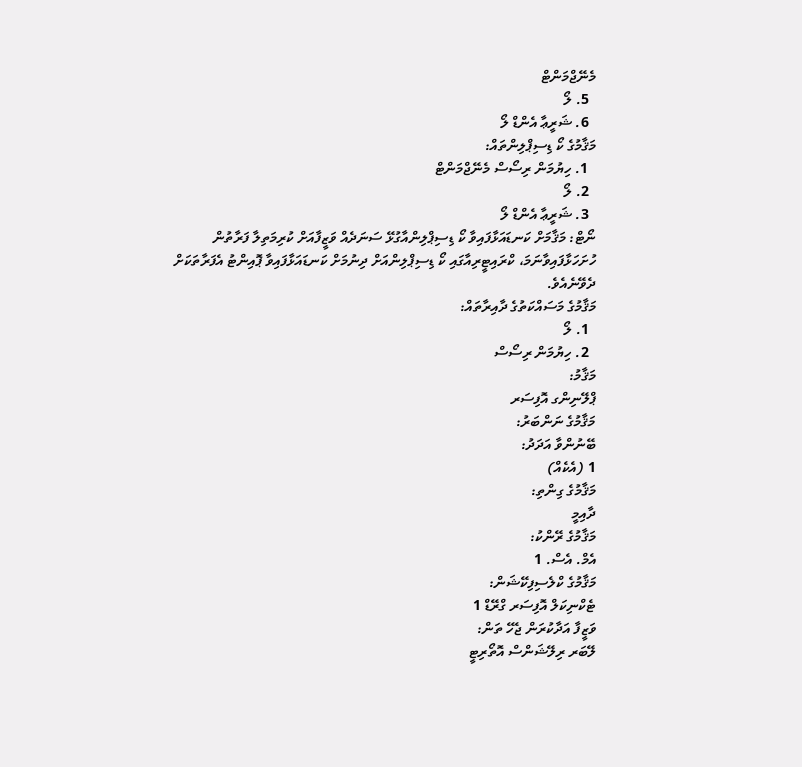މެނޭޖްމަންޓް
  5. ލޯ
  6. ޝަރީޢާ އެންޑް ލޯ
މަޤާމުގެ ކޯ ޑިސިޕްލިންތައް:
  1. ހިޔުމަން ރިސޯސް މެނޭޖްމަންޓް
  2. ލޯ
  3. ޝަރީޢާ އެންޑް ލޯ
ނޯޓް: މަޤާމަށް ކަނޑައަޅާފައިވާ ކޯ ޑިސިޕްލިންއާގުޅޭ ސަނަދެއް ވަޒީފާއަށް ކުރިމަތިލާ ފަރާތުން ހުށަހަޅާފައިވާނަމަ، ކްރައިޓީރިއާގައި ކޯ ޑިސިޕްލިންއަށް ދިނުމަށް ކަނޑައަޅާފައިވާ ޕޮއިންޓު އެފަރާތަކަށް ދެވޭނެއެވެ.
މަޤާމުގެ މަސައްކަތުގެ ދާއިރާތައް:
  1. ލޯ
  2. ހިޔުމަން ރިސޯސް
މަޤާމު:
ޕްލޭނިންގ އޮފިސަރ
މަޤާމުގެ ނަންބަރު:
ބޭނުންވާ އަދަދު:
1 (އެކެއް)
މަޤާމުގެ ގިންތި:
ދާއިމީ
މަޤާމުގެ ރޭންކު:
އެމް. އެސް. 1
މަޤާމުގެ ކްލެސިފިކޭޝަން:
ޓެކްނިކަލް އޮފިސަރ ގްރޭޑް 1
ވަޒީފާ އަދާކުރަން ޖެހޭ ތަން:
ލޭބަރ ރިލޭޝަންސް އޮތޯރިޓީ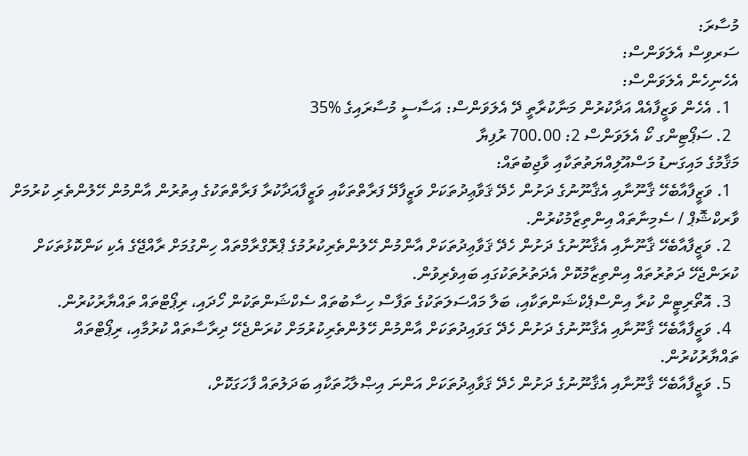މުސާރަ:
ސަރވިސް އެލަވަންސް:
އެހެނިހެން އެލަވަންސް:
  1. އެހެން ވަޒީފާއެއް އަދާކުރުން މަނާކުރާތީ ދޭ އެލަވަންސް: އަސާސީ މުސާރައިގެ %35
  2. ސަޕޯޓިންގ ކޯ އެލަވަންސް 2: 700.00 ރުފިޔާ
މަޤާމުގެ މައިގަނޑު މަސްއޫލިއްޔަތުތަކާއި ވާޖިބުތައް:
  1. ވަޒީފާއާބެހޭ ޤާނޫނާއި އެޤާނޫނުގެ ދަށުން ހެދޭ ޤަވާޢިދުތަކަށް ވަޒީފާދޭ ފަރާތްތަކާއި ވަޒީފާއަދާކުރާ ފަރާތްތަކުގެ އިތުރުން އާންމުން ހޭލުންތެރި ކުރުމަށް ވާރކްޝޮޕް / ސެމިނާތައް އިންތިޒާމުކުރުން.
  2. ވަޒީފާއާބެހޭ ޤާނޫނާއި އެޤާނޫނުގެ ދަށުން ހެދޭ ޤަވާޢިދުތަކަށް އާންމުން ހޭލުންތެރިކުރުމުގެ ޕްރޮގްރާމްތައް ހިންގުމަށް ރާއްޖޭގެ އެކި ކަންކޮޅުތަކަށް ކުރަންޖެހޭ ދަތުރުތައް އިންތިޒާމުކޮށް އެދަތުރުތަކުގައި ބައިވެރިވުން.
  3. އޮތޯރިޓީން ކުރާ އިންސްޕެކްޝަންތަކާއި، ބަލާ މައްސަލަތަކުގެ ތަފާސް ހިސާބުތައް ސެކްޝަންތަކުން ހޯދައި، ރިޕޯޓްތައް ތައްޔާރުކުރުން.
  4. ވަޒީފާއާބެހޭ ޤާނޫނާއި އެޤާނޫނުގެ ދަށުން ހެދޭ ގަވައިދުތަކަށް އާންމުން ހޭލުންތެރިކުރުމަށް ކުރަންޖެހޭ ދިރާސާތައް ކުރުމާއި، ރިޕޯޓްތައް ތައްޔާރުކުރުން.
  5. ވަޒީފާއާބެހޭ ޤާނޫނާއި އެޤާނޫނުގެ ދަށުން ހެދޭ ޤަވާޢިދުތަކަށް އަންނަ އިޞްލާޙުތަކާއި ބަދަލުތައް ފާހަގަކޮށް،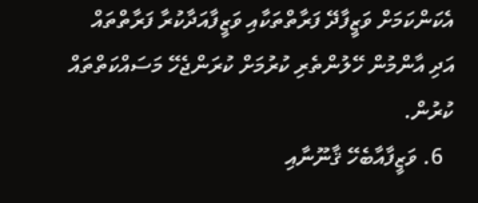އެކަންކަމަށް ވަޒީފާދޭ ފަރާތްތަކާއި ވަޒީފާއަދާކުރާ ފަރާތްތައް އަދި އާންމުން ހޭލުންތެރި ކުރުމަށް ކުރަންޖެހޭ މަސައްކަތްތައް ކުރުން.
  6. ވަޒީފާއާބެހޭ ޤާނޫނާއި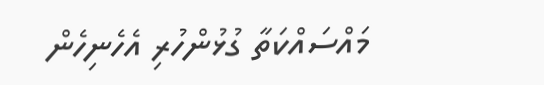މައްސައްކަތާ ގުޅުންހުރި އެހެނިހެން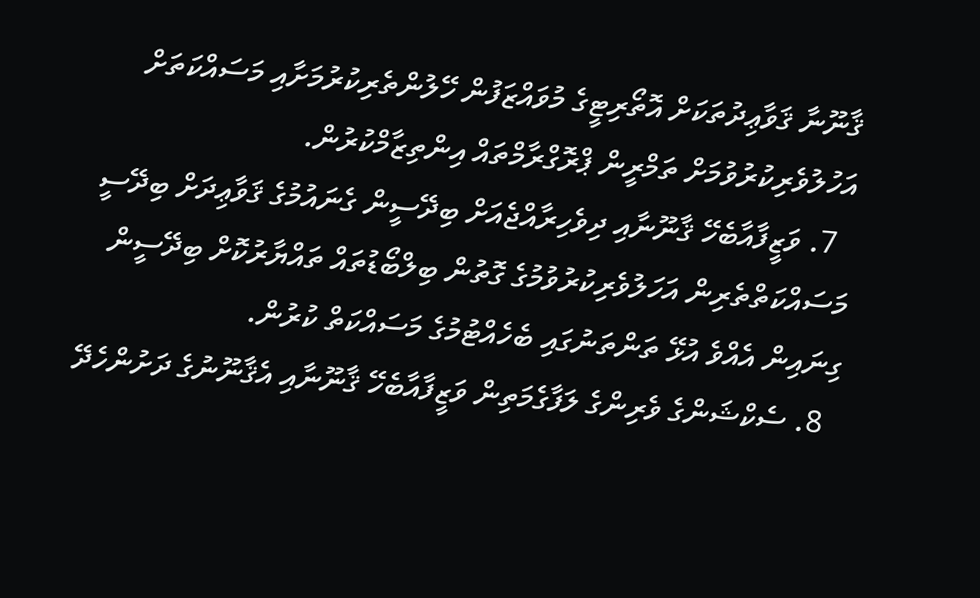ޤާނޫނާ ޤަވާޢިދުތަކަށް އޮތޯރިޓީގެ މުވައްޒަފުން ހޭލުންތެރިކުރުމަށާއި މަސައްކަތަށް އަހުލުވެރިކުރުވުމަށް ތަމްރީން ޕްރޮގްރާމްތައް އިންތިޒާމްކުރުން.
  7. ވަޒީފާއާބެހޭ ޤާނޫނާއި ދިވެހިރާއްޖެއަށް ބިދޭސީން ގެނައުމުގެ ޤަވާޢިދަށް ބިދޭސީ މަސައްކަތްތެރިން އަހަލުވެރިކުރުވުމުގެ ގޮތުން ބިލްބޯޑުތައް ތައްޔާރުކޮށް ބިދޭސީން ގިނައިން އެއްވެ އުޅޭ ތަންތަނުގައި ބެހެއްޓުމުގެ މަސައްކަތް ކުރުން.
  8. ސެކްޝަންގެ ވެރިންގެ ލަފާގެމަތިން ވަޒީފާއާބެހޭ ޤާނޫނާއި އެޤާނޫނުގެ ދަށުންހެދޭ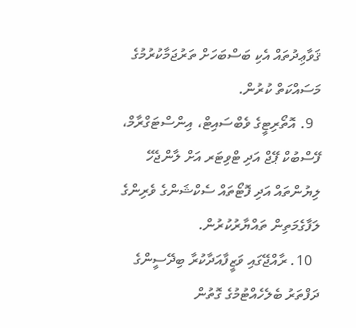ޤަވާޢިދުތައް އެކި ބަސްބަހަށް ތަރުޖަމާކުރުމުގެ މަސައްކަތް ކުރުން.
  9. އޮތޯރިޓީގެ ވެބްސައިޓް، އިންސްޓަގްރާމް، ފޭސްބުކް ޕޭޖް އަދި ޓްވިޓަރ އަށް ލާންޖެހޭ ލިޔުންތައް އަދި ފޮޓޯތައް ސެކްޝަންގެ ވެރިންގެ ލަފާގެމަތިން ތައްޔާރުކުރުން.
  10. ރާއްޖޭގައި ވަޒީފާއަދާކުރާ ބިދޭސީންގެ ދަފްތަރު ބެލެހެއްޓުމުގެ ގޮތުން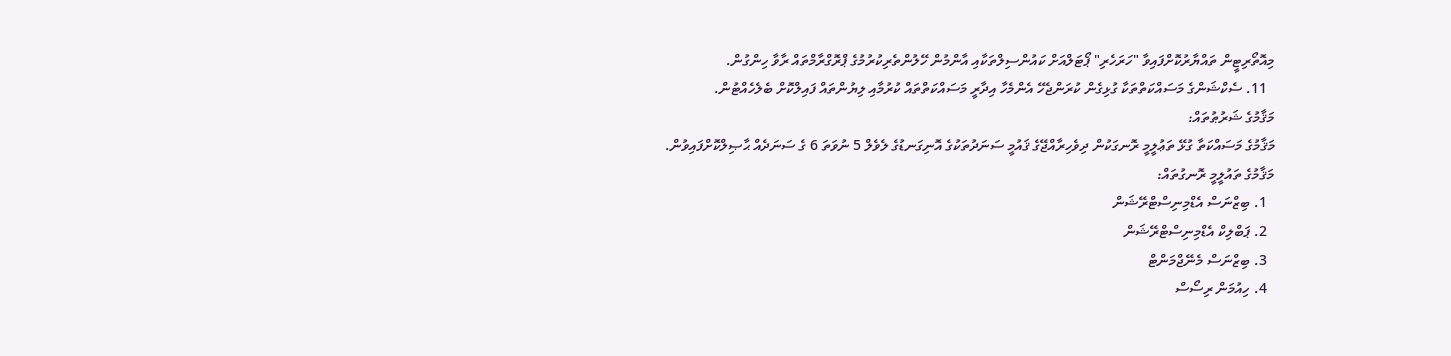މިއޮތޯރިޓީން ތައްޔާރުކޮށްފައިވާ "ހަރަހެރި" ޕޯޓަލްއަށް ކައުންސިލްތަކާއި އާންމުން ހޭލުންތެރިކުރުމުގެ ޕްރޮގްރާމްތައް ރާވާ ހިންގުން.
  11. ސެކްޝަންގެ މަސައްކަތްތަކާ ގުޅިގެން ކުރަންޖެހޭ އެންމެހާ އިދާރީ މަސައްކަތްތައް ކުރުމާއި ލިޔުންތައް ފައިލްކޮށް ބެލެހެއްޓުން.
މަޤާމުގެ ޝަރުޠުތައް:
މަޤާމުގެ މަސައްކަތާ ގުޅޭ ތަޢުލީމީ ރޮނގަކުން ދިވެހިރާއްޖޭގެ ޤައުމީ ސަނަދުތަކުގެ އޮނިގަނޑުގެ ލެވެލް 5 ނުވަތަ 6 ގެ ސަނަދެއް ޙާޞިލްކޮށްފައިވުން.
މަޤާމުގެ ތައުލީމީ ރޮނގުތައް:
  1. ބިޒްނަސް އެޑްމިނިސްޓްރޭޝަން
  2. ޕަބްލިކް އެޑްމިނިސްޓްރޭޝަން
  3. ބިޒްނަސް މެނޭޖްމަންޓް
  4. ހިއުމަން ރިސޯސް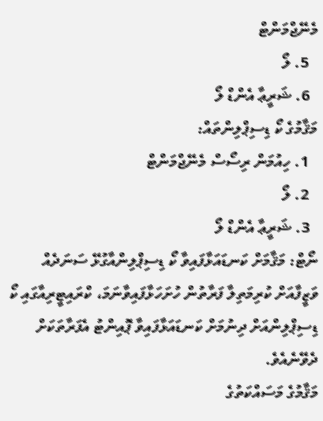މެނޭޖްމަންޓް
  5. ލޯ
  6. ޝަރީޢާ އެންޑް ލޯ
މަޤާމުގެ ކޯ ޑިސިޕްލިންތައް:
  1. ހިއުމަން ރިސޯސް މެނޭޖްމަންޓް
  2. ލޯ
  3. ޝަރީޢާ އެންޑް ލޯ
ނޯޓް: މަޤާމަށް ކަނޑައަޅާފައިވާ ކޯ ޑިސިޕްލިންއާގުޅޭ ސަނަދެއް ވަޒީފާއަށް ކުރިމަތިލާ ފަރާތުން ހުށަހަޅާފައިވާނަމަ، ކްރައިޓީރިއާގައި ކޯ ޑިސިޕްލިންއަށް ދިނުމަށް ކަނޑައަޅާފައިވާ ޕޮއިންޓު އެފަރާތަކަށް ދެވޭނެއެވެ.
މަޤާމުގެ މަސައްކަތުގެ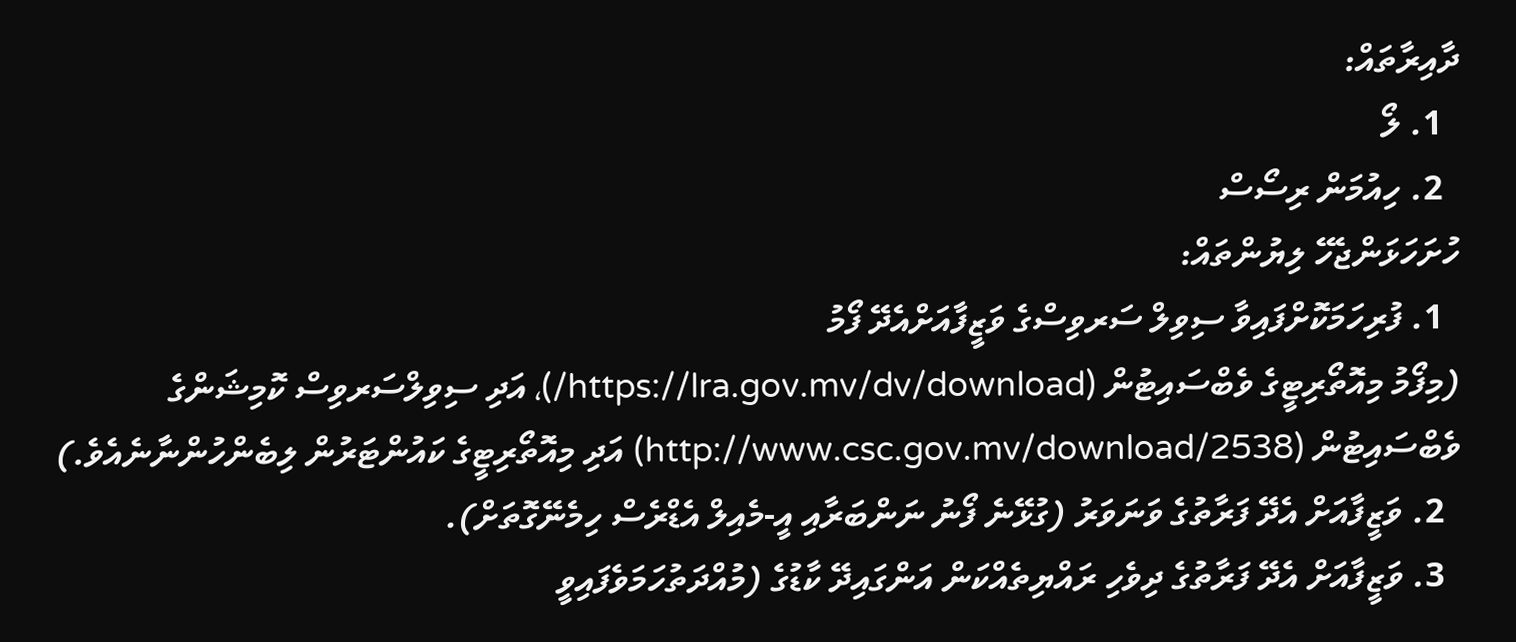ދާއިރާތައް:
  1. ލޯ
  2. ހިއުމަން ރިސޯސް
ހުށަހަޅަންޖެހޭ ލިޔުންތައް:
  1. ފުރިހަމަކޮށްފައިވާ ސިވިލް ސަރވިސްގެ ވަޒީފާއަށްއެދޭ ފޯމު
(މިފޯމު މިއޮތޯރިޓީގެ ވެބްސައިޓުން (https://lra.gov.mv/dv/download/)، އަދި ސިވިލްސަރވިސް ކޮމިޝަންގެ ވެބްސައިޓުން (http://www.csc.gov.mv/download/2538) އަދި މިއޮތޯރިޓީގެ ކައުންޓަރުން ލިބެންހުންނާނެއެވެ.)
  2. ވަޒީފާއަށް އެދޭ ފަރާތުގެ ވަނަވަރު (ގުޅޭނެ ފޯނު ނަންބަރާއި އީ-މެއިލް އެޑްރެސް ހިމެނޭގޮތަށް).
  3. ވަޒީފާއަށް އެދޭ ފަރާތުގެ ދިވެހި ރައްޔިތެއްކަން އަންގައިދޭ ކާޑުގެ (މުއްދަތުހަމަވެފައިވީ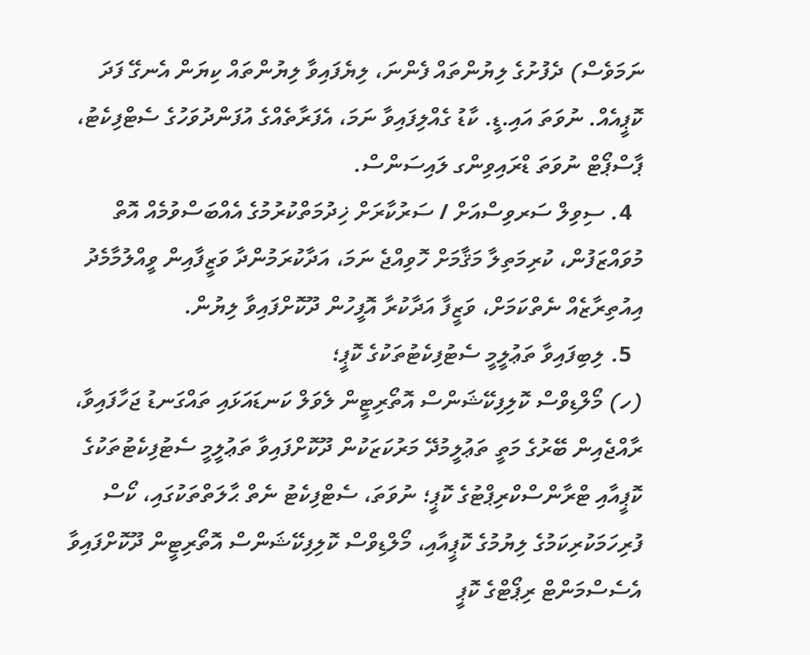ނަމަވެސް) ދެފުށުގެ ލިޔުންތައް ފެންނަ، ލިޔެފައިވާ ލިޔުންތައް ކިޔަން އެނގޭ ފަދަ ކޮޕީއެއް. ނުވަތަ އައި.ޑީ. ކާޑު ގެއްލިފައިވާ ނަމަ، އެފަރާތެއްގެ އުފަންދުވަހުގެ ސެޓްފިކެޓު، ޕާސްޕޯޓް ނުވަތަ ޑްރައިވިންގ ލައިސަންސް.
  4. ސިވިލް ސަރވިސްއަށް / ސަރުކާރަށް ޚިދުމަތްކުރުމުގެ އެއްބަސްވުމެއް އޮތް މުވައްޒަފުން، ކުރިމަތިލާ މަޤާމަށް ހޮވިއްޖެ ނަމަ، އަދާކުރަމުންދާ ވަޒީފާއިން ވީއްލުމާމެދު އިއުތިރާޒެއް ނެތްކަމަށް، ވަޒީފާ އަދާކުރާ އޮފީހުން ދޫކޮށްފައިވާ ލިޔުން.
  5. ލިބިފައިވާ ތަޢުލީމީ ސެޓުފިކެޓުތަކުގެ ކޮޕީ؛
(ހ) މޯލްޑިވްސް ކޮލިފިކޭޝަންސް އޮތޯރިޓީން ލެވަލް ކަނޑައަޅައި ތައްގަނޑު ޖަހާފައިވާ، ރާއްޖެއިން ބޭރުގެ މަތީ ތަޢުލީމުދޭ މަރުކަޒަކުން ދޫކޮށްފައިވާ ތަޢުލީމީ ސެޓުފިކެޓުތަކުގެ ކޮޕީއާއި ޓްރާންސްކްރިޕްޓުގެ ކޮޕީ؛ ނުވަތަ، ސެޓްފިކެޓު ނެތް ޙާލަތްތަކުގައި، ކޯސް ފުރިހަމަކުރިކަމުގެ ލިޔުމުގެ ކޮޕީއާއި، މޯލްޑިވްސް ކޮލިފިކޭޝަންސް އޮތޯރިޓީން ދޫކޮށްފައިވާ އެސެސްމަންޓް ރިޕޯޓްގެ ކޮޕީ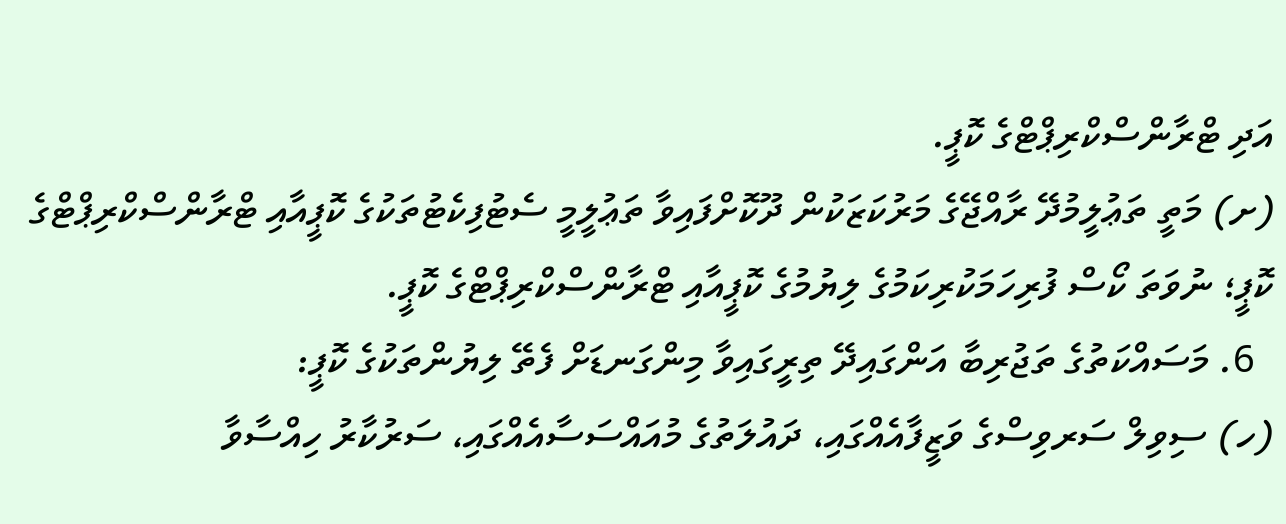އަދި ޓްރާންސްކްރިޕްޓްގެ ކޮޕީ.
(ށ) މަތީ ތަޢުލީމުދޭ ރާއްޖޭގެ މަރުކަޒަކުން ދޫކޮށްފައިވާ ތަޢުލީމީ ސެޓުފިކެޓުތަކުގެ ކޮޕީއާއި ޓްރާންސްކްރިޕްޓްގެ ކޮޕީ؛ ނުވަތަ ކޯސް ފުރިހަމަކުރިކަމުގެ ލިޔުމުގެ ކޮޕީއާއި ޓްރާންސްކްރިޕްޓްގެ ކޮޕީ.
  6. މަސައްކަތުގެ ތަޖުރިބާ އަންގައިދޭ ތިރީގައިވާ މިންގަނޑަށް ފެތޭ ލިޔުންތަކުގެ ކޮޕީ:
(ހ) ސިވިލް ސަރވިސްގެ ވަޒީފާއެއްގައި، ދައުލަތުގެ މުއައްސަސާއެއްގައި، ސަރުކާރު ހިއްސާވާ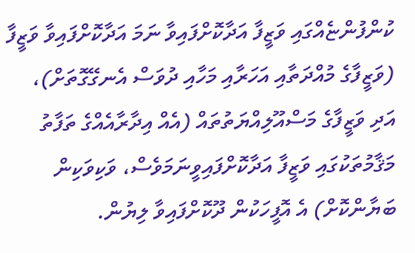ކުންފުންޏެއްގައި ވަޒީފާ އަދާކޮށްފައިވާ ނަމަ އަދާކޮށްފައިވާ ވަޒީފާ (ވަޒީފާގެ މުއްދަތާއި އަހަރާއި މަހާއި ދުވަސް އެނގޭގޮތަށް)، އަދި ވަޒީފާގެ މަސްއޫލިއްޔަތުތައް (އެއް އިދާރާއެއްގެ ތަފާތު މަޤާމުތަކުގައި ވަޒީފާ އަދާކޮށްފައިވީނަމަވެސް، ވަކިވަކިން ބަޔާންކޮށް) އެ އޮފީހަކުން ދޫކޮށްފައިވާ ލިޔުން.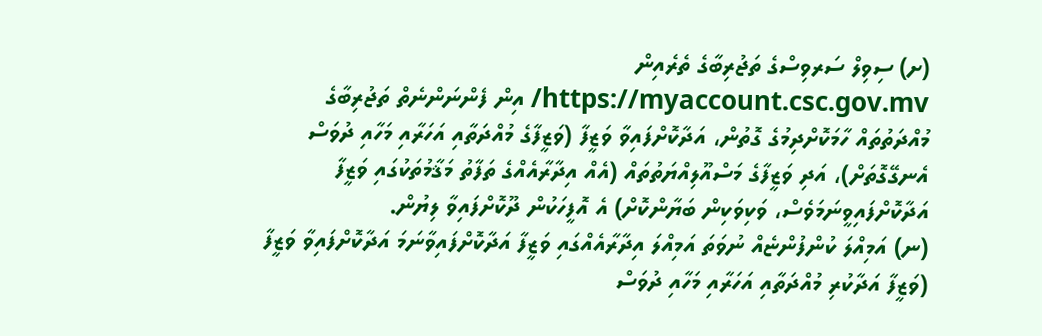(ށ) ސިވިލް ސަރވިސްގެ ތަޖުރިބާގެ ތެރެއިން https://myaccount.csc.gov.mv/ އިން ފެންނަންނެތް ތަޖުރިބާގެ މުއްދަތުތައް ހާމަކޮށްދިމުގެ ގޮތުން، އަދާކޮށްފައިވާ ވަޒީފާ (ވަޒީފާގެ މުއްދަތާއި އަހަރާއި މަހާއި ދުވަސް އެނގޭގޮތަށް)، އަދި ވަޒީފާގެ މަސްއޫލިއްޔަތުތައް (އެއް އިދާރާއެއްގެ ތަފާތު މަޤާމުތަކުގައި ވަޒީފާ އަދާކޮށްފައިވީނަމަވެސް، ވަކިވަކިން ބަޔާންކޮށް) އެ އޮފީހަކުން ދޫކޮށްފައިވާ ލިޔުން.
(ނ) އަމިއްލަ ކުންފުންޏެއް ނުވަތަ އަމިއްލަ އިދާރާއެއްގައި ވަޒީފާ އަދާކޮށްފައިވާނަމަ އަދާކޮށްފައިވާ ވަޒީފާ (ވަޒީފާ އަދާކުރި މުއްދަތާއި އަހަރާއި މަހާއި ދުވަސް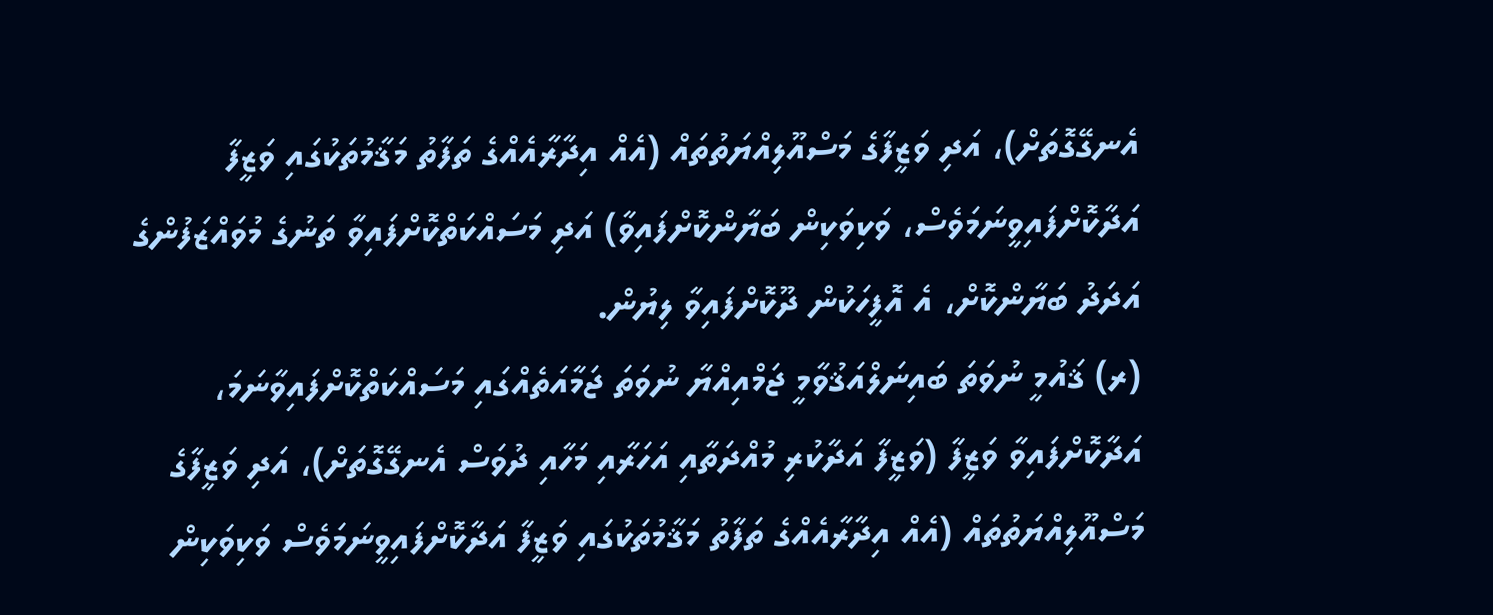އެނގޭގޮތަށް)، އަދި ވަޒީފާގެ މަސްއޫލިއްޔަތުތައް (އެއް އިދާރާއެއްގެ ތަފާތު މަޤާމުތަކުގައި ވަޒީފާ އަދާކޮށްފައިވީނަމަވެސް، ވަކިވަކިން ބަޔާންކޮށްފައިވާ) އަދި މަސައްކަތްކޮށްފައިވާ ތަނުގެ މުވައްޒަފުންގެ އަދަދު ބަޔާންކޮށް، އެ އޮފީހަކުން ދޫކޮށްފައިވާ ލިޔުން.
(ރ) ޤައުމީ ނުވަތަ ބައިނަލްއަޤުވާމީ ޖަމްއިއްޔާ ނުވަތަ ޖަމާއަތެއްގައި މަސައްކަތްކޮށްފައިވާނަމަ، އަދާކޮށްފައިވާ ވަޒީފާ (ވަޒީފާ އަދާކުރި މުއްދަތާއި އަހަރާއި މަހާއި ދުވަސް އެނގޭގޮތަށް)، އަދި ވަޒީފާގެ މަސްއޫލިއްޔަތުތައް (އެއް އިދާރާއެއްގެ ތަފާތު މަޤާމުތަކުގައި ވަޒީފާ އަދާކޮށްފައިވީނަމަވެސް ވަކިވަކިން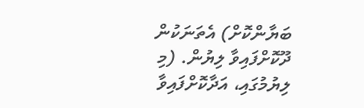ބަޔާންކޮށް) އެތަނަކުން ދޫކޮށްފައިވާ ލިޔުން. (މި ލިޔުމުގައި، އަދާކޮށްފައިވާ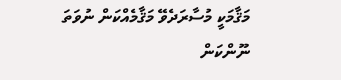މަޤާމަކީ މުސާރަދެވޭ މަޤާމެއްކަން ނުވަތަ ނޫންކަން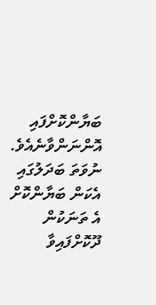ބަޔާންކޮށްފައި އޮންނަންވާނެއެވެ. ނުވަތަ ބަދަލުގައި އެކަން ބަޔާންކޮށް އެ ތަނަކުން ދޫކޮށްފައިވާ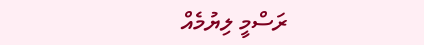ރަސްމީ ލިޔުމެއް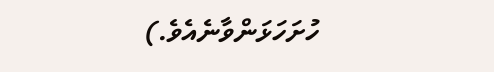ހުށަހަޅަންވާނެއެވެ.)